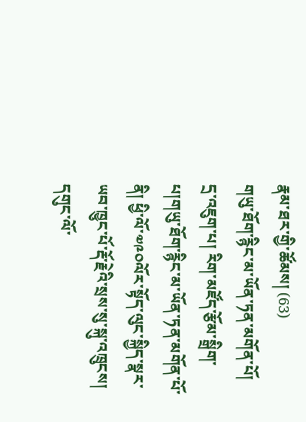རྣམ་ཐར་གྱི་ཚོམས། (63)
གཡུ་ཐོག་རྙིང་མ་ཡོན་ཏན་མགོན་པོ།
དྲ་འཇུག་པ། རིག་མཛོད་རྩོམ་སྒྲིག་པ།གཡུ་ཐོག་རྙིང་མ་ཡོན་ཏན་མགོན་པོ་ནི། ཕྱི་ལོ་༧༩༠ལོར་སྟོད་ལུང་སྐྱིད་སྣར་ཡབ་ཁྱུང་པོ་རྡོ་རྗེའི་སྲས་སུ་སྐུ་འཁྲུངས། དགུང་ལོ་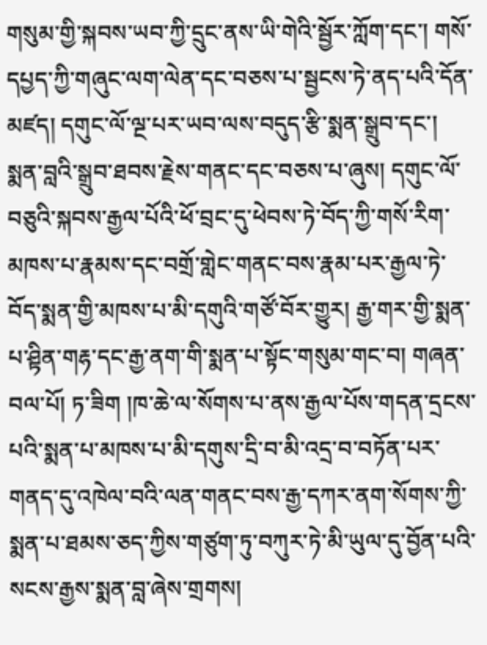གསུམ་གྱི་སྐབས་ཡབ་ཀྱི་དྲུང་ནས་ཡི་གེའི་སྦྱོར་ཀློག་དང་། གསོ་དཔྱད་ཀྱི་གཞུང་ལག་ལེན་དང་བཅས་པ་སྦྱངས་ཏེ་ནད་པའི་དོན་མཛད། དགུང་ལོ་ལྔ་པར་ཡབ་ལས་བདུད་རྩི་སྨན་སྒྲུབ་དང་། སྨན་བླའི་སྒྲུབ་ཐབས་རྗེས་གནང་དང་བཅས་པ་ཞུས། དགུང་ལོ་བཅུའི་སྐབས་རྒྱལ་པོའི་ཕོ་བྲང་དུ་ཕེབས་ཏེ་བོད་ཀྱི་གསོ་རིག་མཁས་པ་རྣམས་དང་བགྲོ་གླེང་གནང་བས་རྣམ་པར་རྒྱལ་ཏེ་བོད་སྨན་གྱི་མཁས་པ་མི་དགུའི་གཙོ་བོར་གྱུར། རྒྱ་གར་གྱི་སྨན་པ་ཤྟིན་གརྷ་དང་རྒྱ་ནག་གི་སྨན་པ་སྟོང་གསུམ་གང་བ། གཞན་བལ་པོ། ཏ་ཟིག །ཁ་ཆེ་ལ་སོགས་པ་ནས་རྒྱལ་པོས་གདན་དྲངས་པའི་སྨན་པ་མཁས་པ་མི་དགུས་དྲི་བ་མི་འདྲ་བ་བཏོན་པར་གནད་དུ་འཁེལ་བའི་ལན་གནང་བས་རྒྱ་དཀར་ནག་སོགས་ཀྱི་སྨན་པ་ཐམས་ཅད་ཀྱིས་གཙུག་ཏུ་བཀུར་ཏེ་མི་ཡུལ་དུ་བྱོན་པའི་སངས་རྒྱས་སྨན་བླ་ཞེས་གྲགས།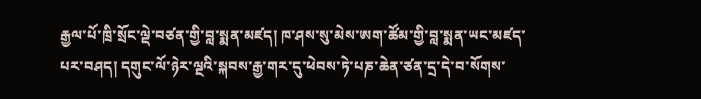རྒྱལ་པོ་ཁྲི་སྲོང་ལྡེ་བཙན་གྱི་བླ་སྨན་མཛད། ཁ་ཤས་སུ་མེས་ཨག་ཚོམ་གྱི་བླ་སྨན་ཡང་མཛད་པར་བཤད། དགུང་ལོ་ཉེར་ལྔའི་སྐབས་རྒྱ་གར་དུ་ཕེབས་ཏེ་པཎ་ཆེན་ཙན་དྲ་དེ་བ་སོགས་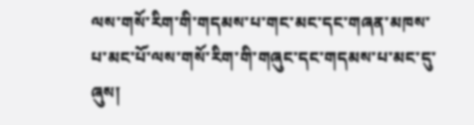ལས་གསོ་རིག་གི་གདམས་པ་གང་མང་དང་གཞན་མཁས་པ་མང་པོ་ལས་གསོ་རིག་གི་གཞུང་དང་གདམས་པ་མང་དུ་ཞུས།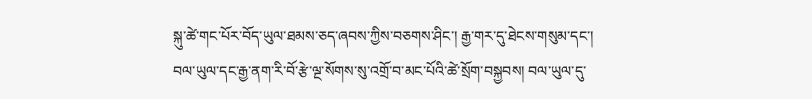སྐུ་ཚེ་གང་པོར་བོད་ཡུལ་ཐམས་ཅད་ཞབས་ཀྱིས་བཅགས་ཤིང་། རྒྱ་གར་དུ་ཐེངས་གསུམ་དང་། བལ་ཡུལ་དང་རྒྱ་ནག་རི་བོ་རྩེ་ལྔ་སོགས་སུ་འགྲོ་བ་མང་པོའི་ཚེ་སྲོག་བསྐྱབས། བལ་ཡུལ་དུ་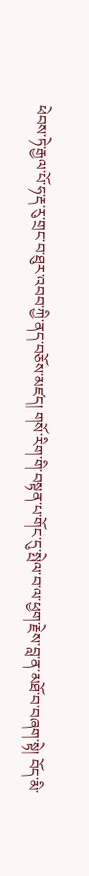ཕེབས་ཏེ་རྒྱལ་པོ་ཧ་རྡ་རུ་གྲང་བ་ཐུར་འབབ་ཀྱི་ནད་བཅོས་མཛད། གསོ་རིག་གི་བསྟན་པ་གོང་དུ་སྤེལ་བ་ལ་ཕྱག་རྗེས་བླ་ན་མཐོ་བ་བཞག་སྟེ། བོད་མི་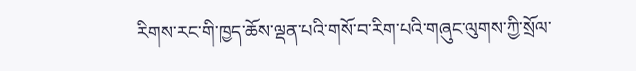རིགས་རང་གི་ཁྱད་ཆོས་ལྡན་པའི་གསོ་བ་རིག་པའི་གཞུང་ལུགས་ཀྱི་སྲོལ་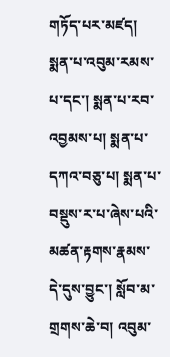གཏོད་པར་མཛད། སྨན་པ་འབུམ་རམས་པ་དང་། སྨན་པ་རབ་འབྱམས་པ། སྨན་པ་དཀའ་བཅུ་པ། སྨན་པ་བསྡུས་ར་པ་ཞེས་པའི་མཚན་རྟགས་རྣམས་དེ་དུས་བྱུང་། སློབ་མ་གྲགས་ཆེ་བ། འབུམ་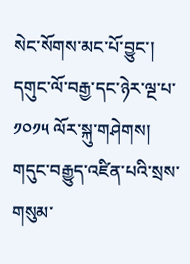སེང་སོགས་མང་པོ་བྱུང་། དགུང་ལོ་བརྒྱ་དང་ཉེར་ལྔ་པ་༡༠༡༥ ལོར་སྐུ་གཤེགས། གདུང་བརྒྱུད་འཛིན་པའི་སྲས་གསུམ་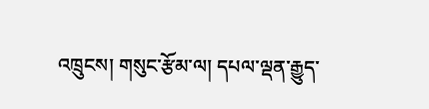འཁྲུངས། གསུང་རྩོམ་ལ། དཔལ་ལྡན་རྒྱུད་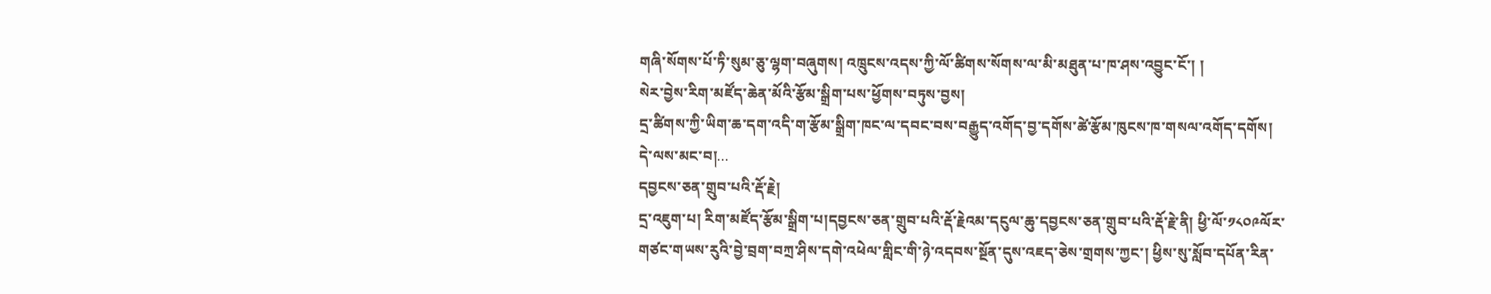གཞི་སོགས་པོ་ཏི་སུམ་ཅུ་ལྷག་བཞུགས། འཁྲུངས་འདས་ཀྱི་ལོ་ཚིགས་སོགས་ལ་མི་མཐུན་པ་ཁ་ཤས་འབྱུང་ངོ་། །
སེར་བྱེས་རིག་མཛོད་ཆེན་མོའི་རྩོམ་སྒྲིག་པས་ཕྱོགས་བཏུས་བྱས།
དྲ་ཚིགས་ཀྱི་ཡིག་ཆ་དག་འདི་ག་རྩོམ་སྒྲིག་ཁང་ལ་དབང་བས་བརྒྱུད་འགོད་བྱ་དགོས་ཚེ་རྩོམ་ཁུངས་ཁ་གསལ་འགོད་དགོས།
དེ་ལས་མང་བ།...
དབྱངས་ཅན་གྲུབ་པའི་རྡོ་རྗེ།
དྲ་འཇུག་པ། རིག་མཛོད་རྩོམ་སྒྲིག་པ།དབྱངས་ཅན་གྲུབ་པའི་རྡོ་རྗེའམ་དངུལ་ཆུ་དབྱངས་ཅན་གྲུབ་པའི་རྡོ་རྗེ་ནི། ཕྱི་ལོ་༡༨༠༩ལོར་གཙང་གཡས་རུའི་བྱེ་བྲག་བཀྲ་ཤིས་དགེ་འཕེལ་གླིང་གི་ཉེ་འདབས་སྔོན་དུས་འཇད་ཅེས་གྲགས་ཀྱང་། ཕྱིས་སུ་སློབ་དཔོན་རིན་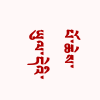པོ་ཆེས་ཡུལ་དེའི་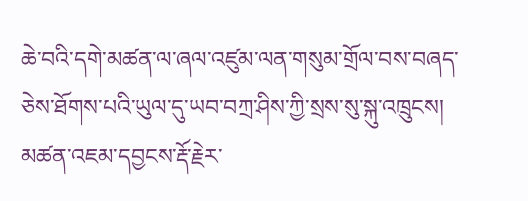ཆེ་བའི་དགེ་མཚན་ལ་ཞལ་འཛུམ་ལན་གསུམ་གྲོལ་བས་བཞད་ཅེས་ཐོགས་པའི་ཡུལ་དུ་ཡབ་བཀྲ་ཤིས་ཀྱི་སྲས་སུ་སྐུ་འཁྲུངས། མཚན་འཇམ་དབྱངས་རྡོ་རྗེར་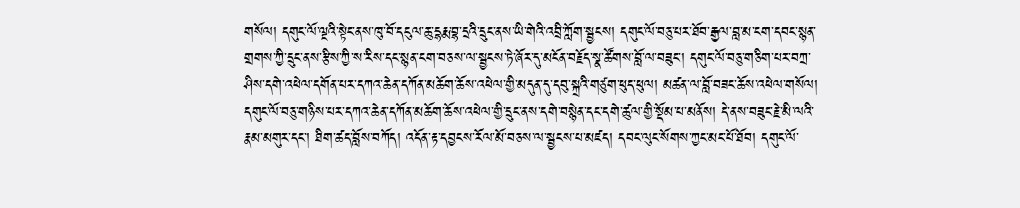གསོལ། དགུང་ལོ་ལྔའི་སྟེང་ནས་ཁུ་བོ་དངུལ་ཆུ་དྷརྨ་བྷ་དྲའི་དྲུང་ནས་ཡི་གེའི་འབྲི་ཀློག་སྦྱངས། དགུང་ལོ་བཅུ་པར་ཐོབ་རྒྱལ་བླ་མ་ངག་དབང་སྙན་གྲགས་ཀྱི་དྲུང་ནས་རྩིས་ཀྱི་ས་རིས་དང་སྙན་ངག་བཅས་ལ་སྦྱངས་ཏེ་ཞོར་དུ་མངོན་བརྗོད་སྣ་ཚོགས་བློ་ལ་བཟུང་། དགུང་ལོ་བཅུ་གཅིག་པར་བཀྲ་ཤིས་དགེ་འཕེལ་དགོན་པར་དཀའ་ཆེན་དཀོན་མཆོག་ཆོས་འཕེལ་གྱི་མདུན་དུ་དབུ་སྐྲའི་གཙུག་ཕུད་ཕུལ། མཚན་ལ་བློ་བཟང་ཆོས་འཕེལ་གསོལ། དགུང་ལོ་བཅུ་གཉིས་པར་དཀའ་ཆེན་དཀོན་མཆོག་ཆོས་འཕེལ་གྱི་དྲུང་ནས་དགེ་བསྙེན་དང་དགེ་ཚུལ་གྱི་སྡོམ་པ་མནོས། དེ་ནས་བཟུང་རྗེ་མི་ལའི་རྣམ་མགུར་དང་། ཐིག་ཚད་བློས་བཀོད། འདོན་རྟ་དབྱངས་རོལ་མོ་བཅས་ལ་སྦྱངས་པ་མཛད། དབང་ལུང་སོགས་ཀྱང་མང་པོ་ཐོབ། དགུང་ལོ་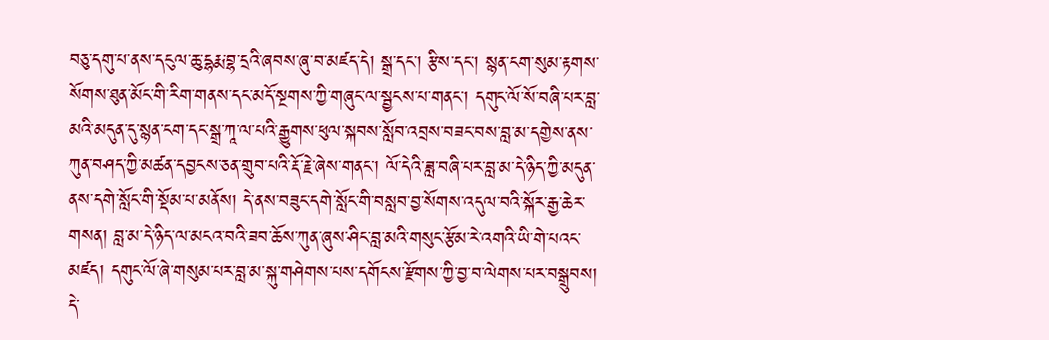བཅུ་དགུ་པ་ནས་དངུལ་ཆུ་དྷརྨ་བྷ་དྲའི་ཞབས་ཞུ་བ་མཛད་དེ། སྒྲ་དང་། རྩིས་དང་། སྙན་ངག་སུམ་རྟགས་སོགས་ཐུན་མོང་གི་རིག་གནས་དང་མདོ་སྔགས་ཀྱི་གཞུང་ལ་སྦྱངས་པ་གནང་། དགུང་ལོ་སོ་བཞི་པར་བླ་མའི་མདུན་དུ་སྙན་ངག་དང་སྒྲ་ཀཱ་ལ་པའི་རྒྱུགས་ཕུལ་སྐབས་སློབ་འབྲས་བཟང་བས་བླ་མ་དགྱེས་ནས་ཀུན་བཤད་ཀྱི་མཚན་དབྱངས་ཅན་གྲུབ་པའི་རྡོ་རྗེ་ཞེས་གནང་། ལོ་དེའི་ཟླ་བཞི་པར་བླ་མ་དེ་ཉིད་ཀྱི་མདུན་ནས་དགེ་སློང་གི་སྡོམ་པ་མནོས། དེ་ནས་བཟུང་དགེ་སློང་གི་བསླབ་བྱ་སོགས་འདུལ་བའི་སྐོར་རྒྱ་ཆེར་གསན། བླ་མ་དེ་ཉིད་ལ་མངའ་བའི་ཟབ་ཆོས་ཀུན་ཞུས་ཤིང་བླ་མའི་གསུང་རྩོམ་རེ་འགའི་ཡི་གེ་པའང་མཛད། དགུང་ལོ་ཞེ་གསུམ་པར་བླ་མ་སྐུ་གཤེགས་པས་དགོངས་རྫོགས་ཀྱི་བྱ་བ་ལེགས་པར་བསྒྲུབས། དེ་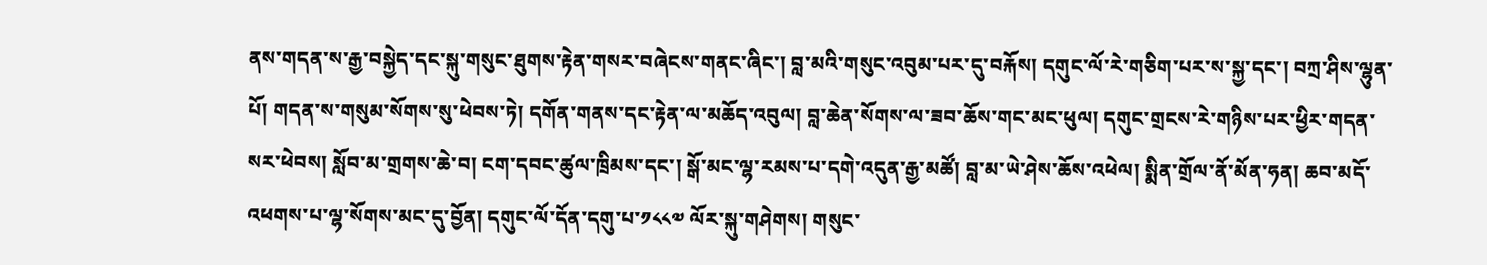ནས་གདན་ས་རྒྱ་བསྐྱེད་དང་སྐུ་གསུང་ཐུགས་རྟེན་གསར་བཞེངས་གནང་ཞིང་། བླ་མའི་གསུང་འབུམ་པར་དུ་བརྐོས། དགུང་ལོ་རེ་གཅིག་པར་ས་སྐྱ་དང་། བཀྲ་ཤིས་ལྷུན་པོ། གདན་ས་གསུམ་སོགས་སུ་ཕེབས་ཏེ། དགོན་གནས་དང་རྟེན་ལ་མཆོད་འབུལ། བླ་ཆེན་སོགས་ལ་ཟབ་ཆོས་གང་མང་ཕུལ། དགུང་གྲངས་རེ་གཉིས་པར་ཕྱིར་གདན་སར་ཕེབས། སློབ་མ་གྲགས་ཆེ་བ། ངག་དབང་ཚུལ་ཁྲིམས་དང་། སྒོ་མང་ལྷ་རམས་པ་དགེ་འདུན་རྒྱ་མཚོ། བླ་མ་ཡེ་ཤེས་ཆོས་འཕེལ། སྨིན་གྲོལ་ནོ་མོན་ཧན། ཆབ་མདོ་འཕགས་པ་ལྷ་སོགས་མང་དུ་བྱོན། དགུང་ལོ་དོན་དགུ་པ་༡༨༨༧ ལོར་སྐུ་གཤེགས། གསུང་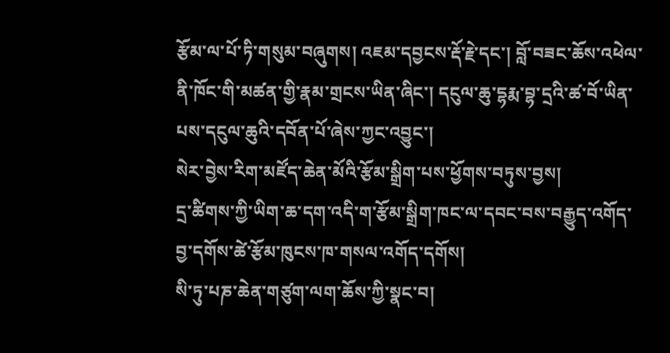རྩོམ་ལ་པོ་ཏི་གསུམ་བཞུགས། འཇམ་དབྱངས་རྡོ་རྗེ་དང་། བློ་བཟང་ཆོས་འཕེལ་ནི་ཁོང་གི་མཚན་གྱི་རྣམ་གྲངས་ཡིན་ཞིང་། དངུལ་ཆུ་དྷརྨ་བྷ་དྲའི་ཚ་བོ་ཡིན་པས་དངུལ་ཆུའི་དབོན་པོ་ཞེས་ཀྱང་འབྱུང་།
སེར་བྱེས་རིག་མཛོད་ཆེན་མོའི་རྩོམ་སྒྲིག་པས་ཕྱོགས་བཏུས་བྱས།
དྲ་ཚིགས་ཀྱི་ཡིག་ཆ་དག་འདི་ག་རྩོམ་སྒྲིག་ཁང་ལ་དབང་བས་བརྒྱུད་འགོད་བྱ་དགོས་ཚེ་རྩོམ་ཁུངས་ཁ་གསལ་འགོད་དགོས།
སི་ཏུ་པཎ་ཆེན་གཙུག་ལག་ཆོས་ཀྱི་སྣང་བ།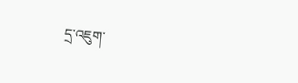དྲ་འཇུག་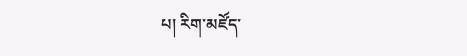པ། རིག་མཛོད་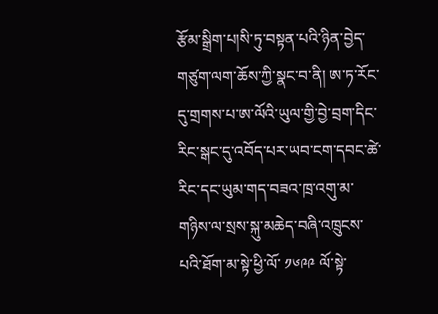རྩོམ་སྒྲིག་པ།སི་ཏུ་བསྟན་པའི་ཉིན་བྱེད་གཙུག་ལག་ཆོས་ཀྱི་སྣང་བ་ནི། ཨ་ཏ་རོང་དུ་གྲགས་པ་ཨ་ལོའི་ཡུལ་གྱི་བྱེ་བྲག་དིང་རིང་སྒང་དུ་འབོད་པར་ཡབ་ངག་དབང་ཚེ་རིང་དང་ཡུམ་གད་བཟའ་ཁྲ་འགུ་མ་གཉིས་ལ་སྲས་སྐུ་མཆེད་བཞི་འཁྲུངས་པའི་ཐོག་མ་སྟེ་ཕྱི་ལོ་ ༡༦༩༩ ལོ་སྟེ་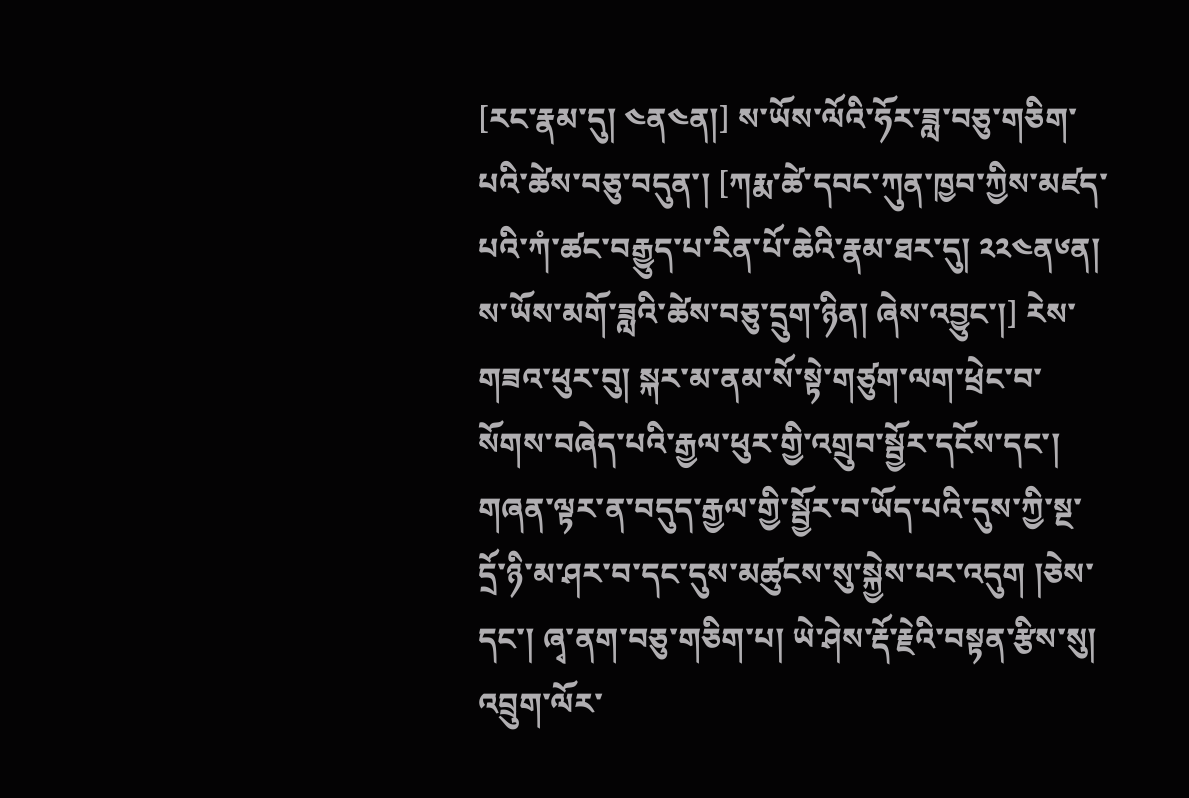[རང་རྣམ་དུ། ༤ན༤ན།] ས་ཡོས་ལོའི་ཧོར་ཟླ་བཅུ་གཅིག་པའི་ཚེས་བཅུ་བདུན་། [ཀརྨ་ཚེ་དབང་ཀུན་ཁྱབ་ཀྱིས་མཛད་པའི་ཀཾ་ཚང་བརྒྱུད་པ་རིན་པོ་ཆེའི་རྣམ་ཐར་དུ། ༢༢༤ན༦ན། ས་ཡོས་མགོ་ཟླའི་ཚེས་བཅུ་དྲུག་ཉིན། ཞེས་འབྱུང་།] རེས་གཟའ་ཕུར་བུ། སྐར་མ་ནམ་སོ་སྟེ་གཙུག་ལག་ཕྲེང་བ་སོགས་བཞེད་པའི་རྒྱལ་ཕུར་གྱི་འགྲུབ་སྦྱོར་དངོས་དང་། གཞན་ལྟར་ན་བདུད་རྒྱལ་གྱི་སྦྱོར་བ་ཡོད་པའི་དུས་ཀྱི་སྔ་དྲོ་ཉི་མ་ཤར་བ་དང་དུས་མཚུངས་སུ་སྐྱེས་པར་འདུག །ཅེས་དང་། ཞྭ་ནག་བཅུ་གཅིག་པ། ཡེ་ཤེས་རྡོ་རྗེའི་བསྟན་རྩིས་སུ། འབྲུག་ལོར་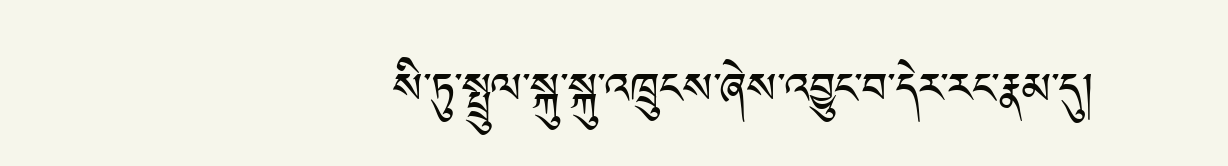སི་ཏུ་སྤྲུལ་སྐུ་སྐུ་འཁྲུངས་ཞེས་འབྱུང་བ་དེར་རང་རྣམ་དུ།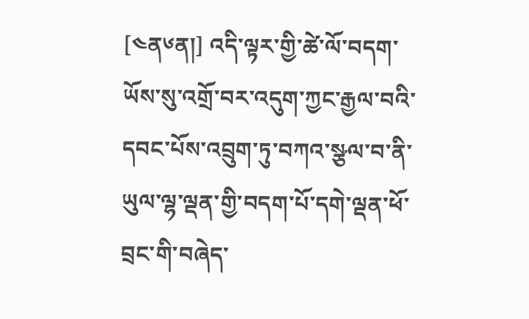[༤ན༦ན།] འདི་ལྟར་གྱི་ཚེ་ལོ་བདག་ཡོས་སུ་འགྲོ་བར་འདུག་ཀྱང་རྒྱལ་བའི་དབང་པོས་འབྲུག་ཏུ་བཀའ་སྩལ་བ་ནི་ཡུལ་ལྷ་ལྡན་གྱི་བདག་པོ་དགེ་ལྡན་ཕོ་བྲང་གི་བཞེད་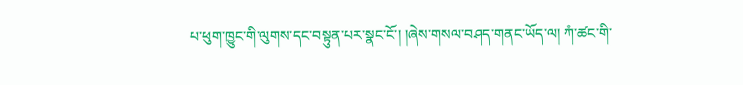པ་ཕུག་ཁྱུང་གི་ལུགས་དང་བསྟུན་པར་སྣང་ངོ་། །ཞེས་གསལ་བཤད་གནང་ཡོད་ལ། ཀཾ་ཚང་གི་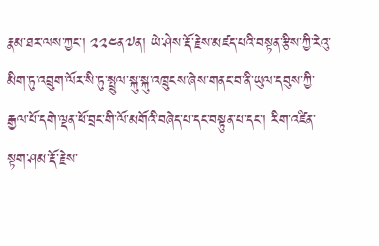རྣམ་ཐར་ལས་ཀྱང་། ༢༢༤ན༧ན། ཡེ་ཤེས་རྡོ་རྗེས་མཛད་པའི་བསྟན་རྩིས་ཀྱི་རེའུ་མིག་ཏུ་འབྲུག་ལོར་སི་ཏུ་སྤྲུལ་སྐུ་སྐུ་འཁྲུངས་ཞེས་གནང་བ་ནི་ཡུལ་དབུས་ཀྱི་རྒྱལ་པོ་དགེ་ལྡན་ཕོ་བྲང་གི་ལོ་མགོའི་བཞེད་པ་དང་བསྟུན་པ་དང་། རིག་འཛིན་སྟག་ཤམ་རྡོ་རྗེས་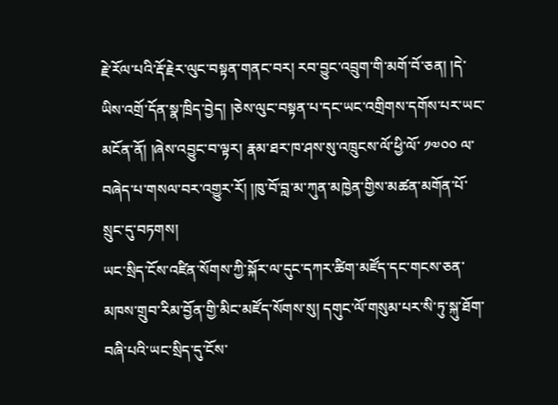རྗེ་རོལ་པའི་རྡོ་རྗེར་ལུང་བསྟན་གནང་བར། རབ་བྱུང་འབྲུག་གི་མགོ་བོ་ཅན། །དེ་ཡིས་འགྲོ་དོན་སྣ་ཁྲིད་བྱེད། །ཅེས་ལུང་བསྟན་པ་དང་ཡང་འགྲིགས་དགོས་པར་ཡང་མངོན་ནོ། །ཞེས་འབྱུང་བ་ལྟར། རྣམ་ཐར་ཁ་ཤས་སུ་འཁྲུངས་ལོ་ཕྱི་ལོ་ ༡༧༠༠ ལ་བཞེད་པ་གསལ་བར་འགྱུར་རོ། །ཁུ་བོ་བླ་མ་ཀུན་མཁྱེན་གྱིས་མཚན་མགོན་པོ་སྲུང་དུ་བཏགས།
ཡང་སྲིད་ངོས་འཛིན་སོགས་ཀྱི་སྐོར་ལ་དུང་དཀར་ཚིག་མཛོད་དང་གངས་ཅན་མཁས་གྲུབ་རིམ་བྱོན་གྱི་མིང་མཛོད་སོགས་སུ། དགུང་ལོ་གསུམ་པར་སི་ཏུ་སྐུ་ཐོག་བཞི་པའི་ཡང་སྲིད་དུ་ངོས་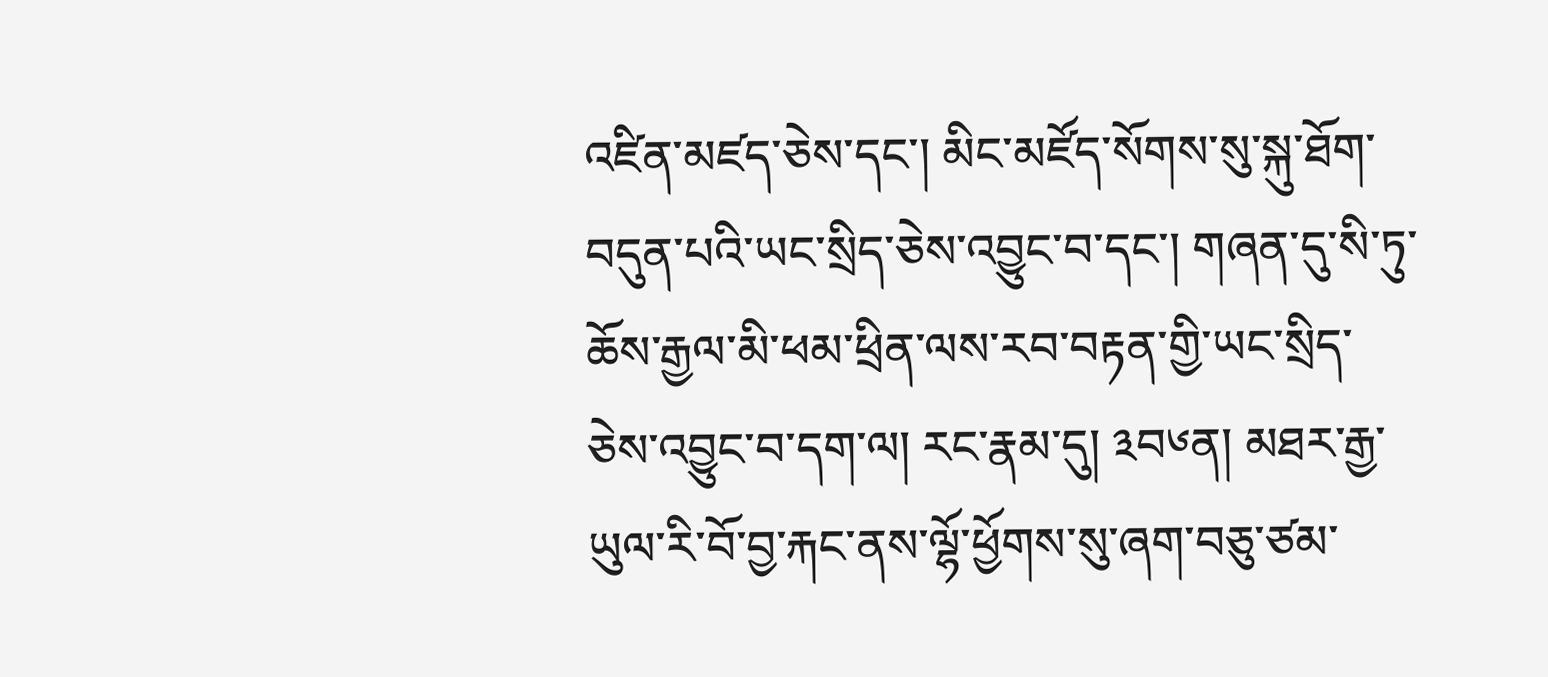འཛིན་མཛད་ཅེས་དང་། མིང་མཛོད་སོགས་སུ་སྐུ་ཐོག་བདུན་པའི་ཡང་སྲིད་ཅེས་འབྱུང་བ་དང་། གཞན་དུ་སི་ཏུ་ཆོས་རྒྱལ་མི་ཕམ་ཕྲིན་ལས་རབ་བརྟན་གྱི་ཡང་སྲིད་ཅེས་འབྱུང་བ་དག་ལ། རང་རྣམ་དུ། ༣བ༦ན། མཐར་རྒྱ་ཡུལ་རི་བོ་བྱ་རྐང་ནས་ལྷོ་ཕྱོགས་སུ་ཞག་བཅུ་ཙམ་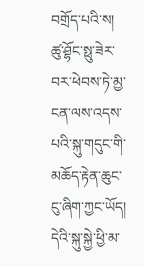བགྲོད་པའི་ས། ཚུ་ཤྷོང་སྥུ་ཟེར་བར་ཕེབས་ཏེ་མྱ་ངན་ལས་འདས་པའི་སྐུ་གདུང་གི་མཆོད་རྟེན་ཆུང་ངུ་ཞིག་ཀྱང་ཡོད། དེའི་སྐུ་སྐྱེ་ཕྱི་མ་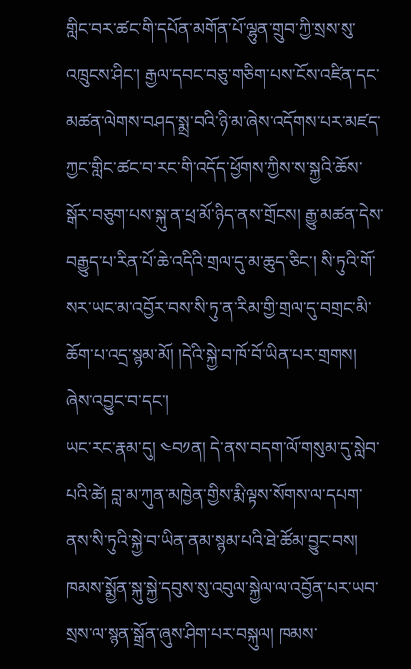གླིང་བར་ཚང་གི་དཔོན་མགོན་པོ་ལྷུན་གྲུབ་ཀྱི་སྲས་སུ་འཁྲུངས་ཤིང་། རྒྱལ་དབང་བཅུ་གཅིག་པས་ངོས་འཛིན་དང་མཚན་ལེགས་བཤད་སྨྲ་བའི་ཉི་མ་ཞེས་འདོགས་པར་མཛད་ཀྱང་གླིང་ཚང་བ་རང་གི་འདོད་ཕྱོགས་ཀྱིས་ས་སྐྱའི་ཆོས་སྒོར་བཅུག་པས་སྐུ་ན་ཕྲ་མོ་ཉིད་ནས་གྲོངས། རྒྱུ་མཚན་དེས་བརྒྱུད་པ་རིན་པོ་ཆེ་འདིའི་གྲལ་དུ་མ་ཆུད་ཅིང་། སི་ཏུའི་གོ་སར་ཡང་མ་འབྱོར་བས་སི་ཏུ་ན་རིམ་གྱི་གྲལ་དུ་བགྲང་མི་ཆོག་པ་འདྲ་སྙམ་མོ། །དེའི་སྐྱེ་བ་ཁོ་བོ་ཡིན་པར་གྲགས། ཞེས་འབྱུང་བ་དང་།
ཡང་རང་རྣམ་དུ། ༤བ༡ན། དེ་ནས་བདག་ལོ་གསུམ་དུ་སླེབ་པའི་ཚེ། བླ་མ་ཀུན་མཁྱེན་གྱིས་རྨི་ལྟས་སོགས་ལ་དཔག་ནས་སི་ཏུའི་སྐྱེ་བ་ཡིན་ནམ་སྙམ་པའི་ཐེ་ཚོམ་བྱུང་བས། ཁམས་སྨྱོན་སྐུ་སྐྱེ་དབུས་སུ་འབུལ་སྐྱེལ་ལ་འབྱོན་པར་ཡབ་སྲས་ལ་སྙན་སྒྲོན་ཞུས་ཤིག་པར་བསྐུལ། ཁམས་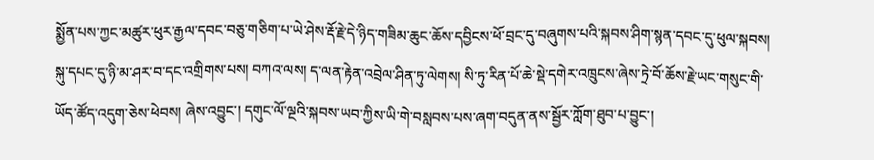སྨྱོན་པས་ཀྱང་མཚུར་ཕུར་རྒྱལ་དབང་བཅུ་གཅིག་པ་ཡེ་ཤེས་རྡོ་རྗེ་དེ་ཉིད་གཟིམ་ཆུང་ཆོས་དབྱིངས་ཕོ་བྲང་དུ་བཞུགས་པའི་སྐབས་ཤིག་སྙན་དབང་དུ་ཕུལ་སྐབས། སྐུ་དཔང་དུ་ཉི་མ་ཤར་བ་དང་འགྲིགས་པས། བཀའ་ལས། ད་ལན་རྟེན་འབྲེལ་ཤིན་ཏུ་ལེགས། སི་ཏུ་རིན་པོ་ཆེ་སྡེ་དགེར་འཁྲུངས་ཞེས་ཏྲེ་བོ་ཆོས་རྗེ་ཡང་གསུང་གི་ཡོད་ཚོད་འདུག་ཅེས་ཕེབས། ཞེས་འབྱུང་། དགུང་ལོ་ལྔའི་སྐབས་ཡབ་ཀྱིས་ཡི་གེ་བསླབས་པས་ཞག་བདུན་ནས་སྦྱོར་ཀློག་ཐུབ་པ་བྱུང་།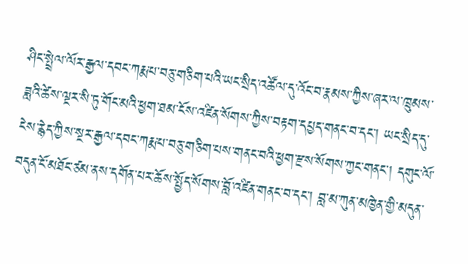ཤིང་སྤྲེལ་ལོར་རྒྱལ་དབང་ཀརྨ་པ་བཅུ་གཅིག་པའི་ཡང་སྲིད་འཚོལ་དུ་འོང་བ་རྣམས་ཀྱིས་ཞར་ལ་ཁྲུམས་ཟླའི་ཚེས་ལྔར་སི་ཏུ་གོང་མའི་ཕྱག་ཐམ་ངོས་འཛིན་སོགས་ཀྱིས་བརྟག་དཔྱད་གནང་བ་དང་། ཡང་སྲིད་དུ་ངེས་རྙེད་ཀྱིས་སྔར་རྒྱལ་དབང་ཀརྨ་པ་བཅུ་གཅིག་པས་གནང་བའི་ཕྱག་རྫས་སོགས་ཀྱང་གནང་། དགུང་ལོ་བདུན་ངོ་མཐོང་ཙམ་ནས་དགོན་པར་ཆོས་སྤྱོད་སོགས་བློ་འཛིན་གནང་བ་དང་། བླ་མ་ཀུན་མཁྱེན་གྱི་མདུན་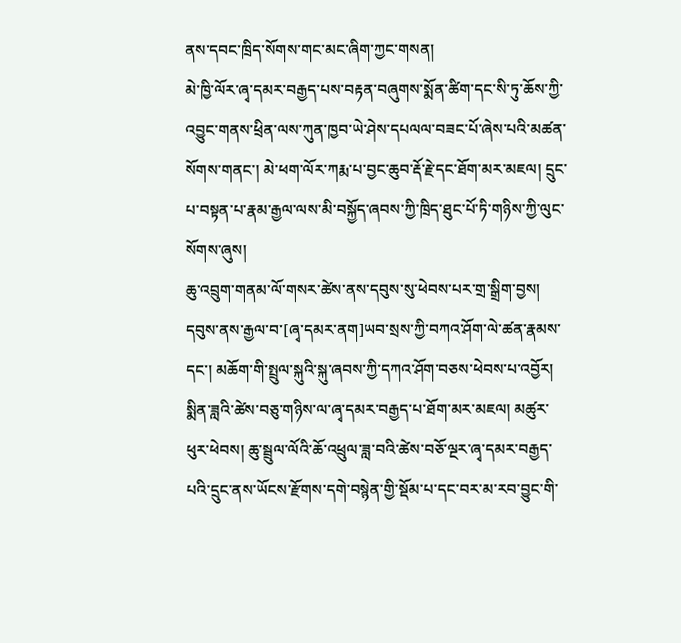ནས་དབང་ཁྲིད་སོགས་གང་མང་ཞིག་ཀྱང་གསན།
མེ་ཁྱི་ལོར་ཞྭ་དམར་བརྒྱད་པས་བརྟན་བཞུགས་སྨོན་ཚིག་དང་སི་ཏུ་ཆོས་ཀྱི་འབྱུང་གནས་ཕྲིན་ལས་ཀུན་ཁྱབ་ཡེ་ཤེས་དཔལལ་བཟང་པོ་ཞེས་པའི་མཚན་སོགས་གནང་། མེ་ཕག་ལོར་ཀརྨ་པ་བྱང་ཆུབ་རྡོ་རྗེ་དང་ཐོག་མར་མཇལ། དྲུང་པ་བསྟན་པ་རྣམ་རྒྱལ་ལས་མི་བསྐྱོད་ཞབས་ཀྱི་ཁྲིད་ཐུང་པོ་ཏི་གཉིས་ཀྱི་ལུང་སོགས་ཞུས།
ཆུ་འབྲུག་གནམ་ལོ་གསར་ཚེས་ནས་དབུས་སུ་ཕེབས་པར་གྲ་སྒྲིག་བྱས། དབུས་ནས་རྒྱལ་བ་[ཞྭ་དམར་ནག]ཡབ་སྲས་ཀྱི་བཀའ་ཤོག་ལེ་ཚན་རྣམས་དང་། མཆོག་གི་སྤྲུལ་སྐུའི་སྐུ་ཞབས་ཀྱི་དཀའ་ཤོག་བཅས་ཕེབས་པ་འབྱོར། སྨིན་ཟླའི་ཚེས་བཅུ་གཉིས་ལ་ཞྭ་དམར་བརྒྱད་པ་ཐོག་མར་མཇལ། མཚུར་ཕུར་ཕེབས། ཆུ་སྦྲུལ་ལོའི་ཆོ་འཕྲུལ་ཟླ་བའི་ཚེས་བཅོ་ལྔར་ཞྭ་དམར་བརྒྱད་པའི་དྲུང་ནས་ཡོངས་རྫོགས་དགེ་བསྙེན་གྱི་སྡོམ་པ་དང་བར་མ་རབ་བྱུང་གི་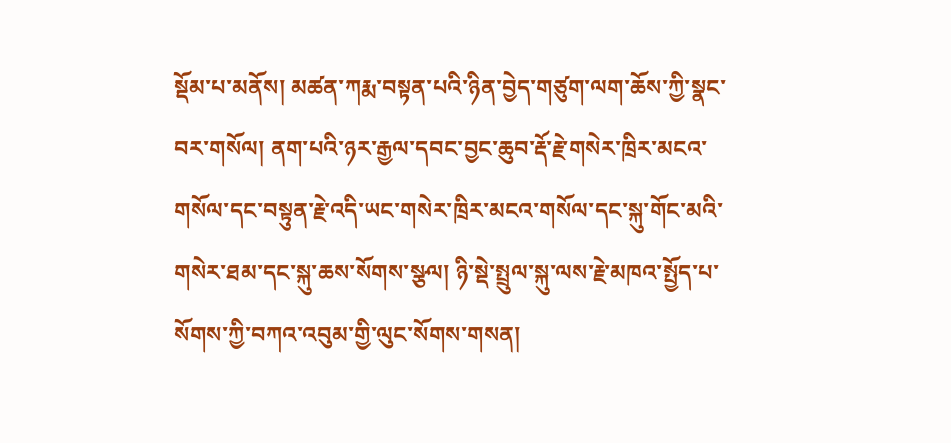སྡོམ་པ་མནོས། མཚན་ཀརྨ་བསྟན་པའི་ཉིན་བྱེད་གཙུག་ལག་ཆོས་ཀྱི་སྣང་བར་གསོལ། ནག་པའི་ཉར་རྒྱལ་དབང་བྱང་ཆུབ་རྡོ་རྗེ་གསེར་ཁྲིར་མངའ་གསོལ་དང་བསྟུན་རྗེ་འདི་ཡང་གསེར་ཁྲིར་མངའ་གསོལ་དང་སྐུ་གོང་མའི་གསེར་ཐམ་དང་སྐུ་ཆས་སོགས་སྩལ། ཉི་སྡེ་སྤྲུལ་སྐུ་ལས་རྗེ་མཁའ་སྤྱོད་པ་སོགས་ཀྱི་བཀའ་འབུམ་གྱི་ལུང་སོགས་གསན།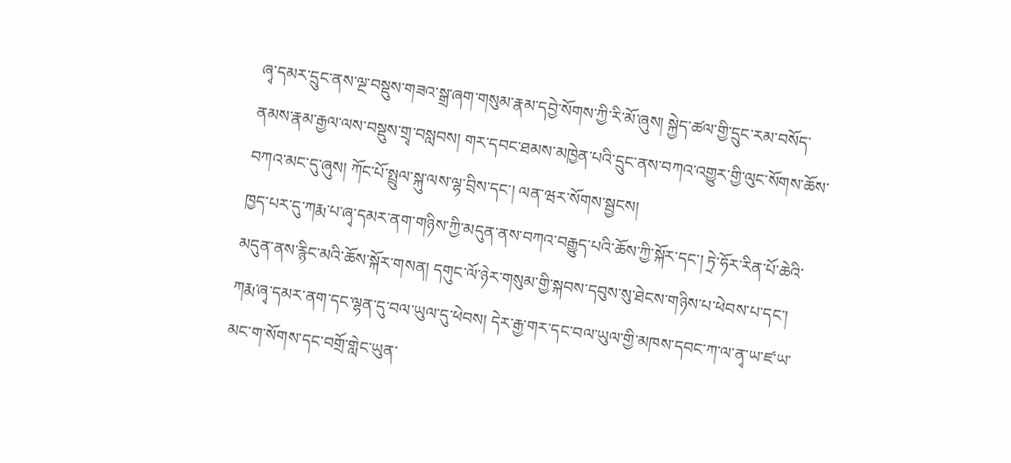ཞྭ་དམར་དྲུང་ནས་ལྔ་བསྡུས་གཟའ་སྒྲ་ཞག་གསུམ་རྣམ་དབྱེ་སོགས་ཀྱི་རི་མོ་ཞུས། སྐྱེད་ཚལ་གྱི་དྲུང་རམ་བསོད་ནམས་རྣམ་རྒྱལ་ལས་བསྡུས་གྲྭ་བསླབས། གར་དབང་ཐམས་མཁྱེན་པའི་དྲུང་ནས་བཀའ་འགྱུར་གྱི་ལུང་སོགས་ཆོས་བཀའ་མང་དུ་ཞུས། ཀོང་པོ་སྤྲུལ་སྐུ་ལས་ལྷ་བྲིས་དང་། ལན་ཝར་སོགས་སྦྱངས།
ཁྱད་པར་དུ་ཀརྨ་པ་ཞྭ་དམར་ནག་གཉིས་ཀྱི་མདུན་ནས་བཀའ་བརྒྱུད་པའི་ཆོས་ཀྱི་སྐོར་དང་། ཏྲེ་ཧོར་རིན་པོ་ཆེའི་མདུན་ནས་རྙིང་མའི་ཆོས་སྐོར་གསན། དགུང་ལོ་ཉེར་གསུམ་གྱི་སྐབས་དབུས་སུ་ཐེངས་གཉིས་པ་ཕེབས་པ་དང་། ཀརྨ་ཞྭ་དམར་ནག་དང་ལྷན་དུ་བལ་ཡུལ་དུ་ཕེབས། དེར་རྒྱ་གར་དང་བལ་ཡུལ་གྱི་མཁས་དབང་ཀ་ལ་ནྭ་ཡ་ཛ་ཡ་མང་ག་སོགས་དང་བགྲོ་གླེང་ཡུན་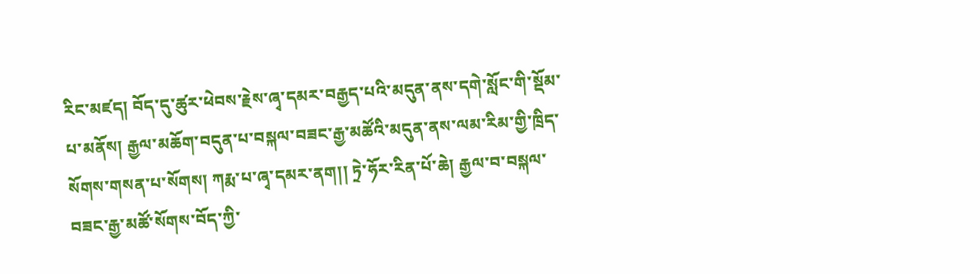རིང་མཛད། བོད་དུ་ཚུར་ཕེབས་རྗེས་ཞྭ་དམར་བརྒྱད་པའི་མདུན་ནས་དགེ་སློང་གི་སྡོམ་པ་མནོས། རྒྱལ་མཆོག་བདུན་པ་བསྐལ་བཟང་རྒྱ་མཚོའི་མདུན་ནས་ལམ་རིམ་གྱི་ཁྲིད་སོགས་གསན་པ་སོགས། ཀརྨ་པ་ཞྭ་དམར་ནག།། ཏྲེ་ཧོར་རིན་པོ་ཆེ། རྒྱལ་བ་བསྐལ་བཟང་རྒྱ་མཚོ་སོགས་བོད་ཀྱི་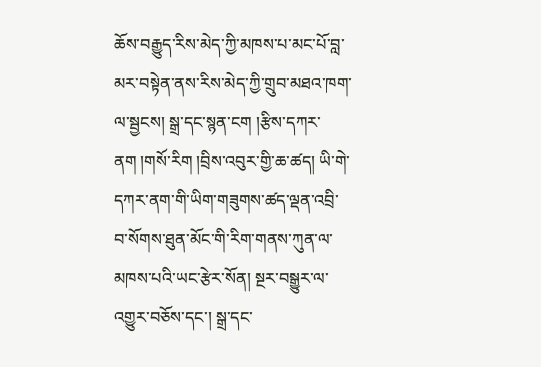ཆོས་བརྒྱུད་རིས་མེད་ཀྱི་མཁས་པ་མང་པོ་བླ་མར་བསྟེན་ནས་རིས་མེད་ཀྱི་གྲུབ་མཐའ་ཁག་ལ་སྦྱངས། སྒྲ་དང་སྙན་ངག །རྩིས་དཀར་ནག །གསོ་རིག །བྲིས་འབུར་གྱི་ཆ་ཚད། ཡི་གེ་དཀར་ནག་གི་ཡིག་གཟུགས་ཚད་ལྡན་འབྲི་བ་སོགས་ཐུན་མོང་གི་རིག་གནས་ཀུན་ལ་མཁས་པའི་ཡང་རྩེར་སོན། སྔར་བསྒྱུར་ལ་འགྱུར་བཅོས་དང་། སྒྲ་དང་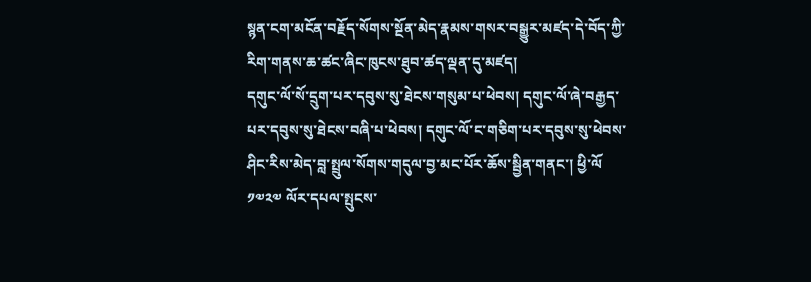སྙན་ངག་མངོན་བརྗོད་སོགས་སྔོན་མེད་རྣམས་གསར་བསྒྱུར་མཛད་དེ་བོད་ཀྱི་རིག་གནས་ཆ་ཚང་ཞིང་ཁུངས་ཐུབ་ཚད་ལྡན་དུ་མཛད།
དགུང་ལོ་སོ་དྲུག་པར་དབུས་སུ་ཐེངས་གསུམ་པ་ཕེབས། དགུང་ལོ་ཞེ་བརྒྱད་པར་དབུས་སུ་ཐེངས་བཞི་པ་ཕེབས། དགུང་ལོ་ང་གཅིག་པར་དབུས་སུ་ཕེབས་ཤིང་རིས་མེད་བླ་སྤྲུལ་སོགས་གདུལ་བྱ་མང་པོར་ཆོས་སྦྱིན་གནང་། ཕྱི་ལོ ༡༧༢༧ ལོར་དཔལ་སྤུངས་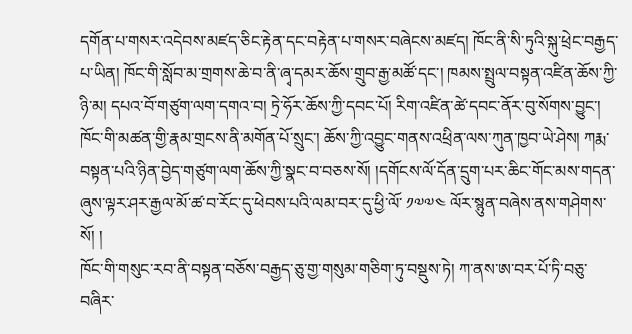དགོན་པ་གསར་འདེབས་མཛད་ཅིང་རྟེན་དང་བརྟེན་པ་གསར་བཞེངས་མཛད། ཁོང་ནི་སི་ཏུའི་སྐུ་ཕྲེང་བརྒྱད་པ་ཡིན། ཁོང་གི་སློབ་མ་གྲགས་ཆེ་བ་ནི་ཞྭ་དམར་ཆོས་གྲུབ་རྒྱ་མཚོ་དང་། ཁམས་སྤྲུལ་བསྟན་འཛིན་ཆོས་ཀྱི་ཉི་མ། དཔའ་བོ་གཙུག་ལག་དགའ་བ། ཏྲེ་ཧོར་ཆོས་ཀྱི་དབང་པོ། རིག་འཛིན་ཚེ་དབང་ནོར་བུ་སོགས་བྱུང་། ཁོང་གི་མཚན་གྱི་རྣམ་གྲངས་ནི་མགོན་པོ་སྲུང་། ཆོས་ཀྱི་འབྱུང་གནས་འཕྲིན་ལས་ཀུན་ཁྱབ་ཡེ་ཤེས། ཀརྨ་བསྟན་པའི་ཉིན་བྱེད་གཙུག་ལག་ཆོས་ཀྱི་སྣང་བ་བཅས་སོ། །དགོངས་ལོ་དོན་དྲུག་པར་ཆིང་གོང་མས་གདན་ཞུས་ལྟར་ཤར་རྒྱལ་མོ་ཚ་བ་རོང་དུ་ཕེབས་པའི་ལམ་བར་དུ་ཕྱི་ལོ་ ༡༧༧༤ ལོར་སྙུན་བཞེས་ནས་གཤེགས་སོ། །
ཁོང་གི་གསུང་རབ་ནི་བསྟན་བཅོས་བརྒྱད་ཅུ་གྱ་གསུམ་གཅིག་ཏུ་བསྡུས་ཏེ། ཀ་ནས་ཨ་བར་པོ་ཏི་བཅུ་བཞིར་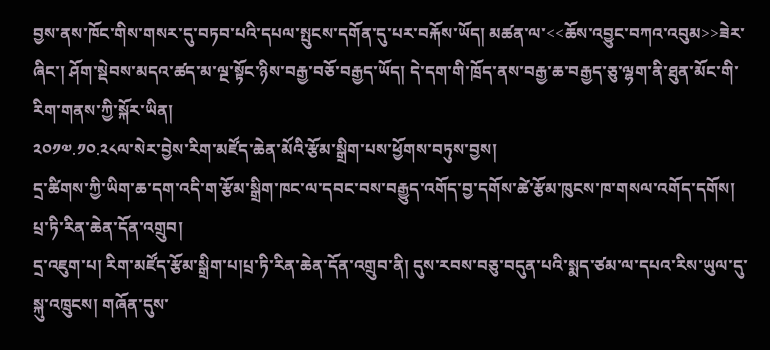བྱས་ནས་ཁོང་གིས་གསར་དུ་བཏབ་པའི་དཔལ་སྤུངས་དགོན་དུ་པར་བརྐོས་ཡོད། མཚན་ལ་<<ཆོས་འབྱུང་བཀའ་འབུམ>>ཟེར་ཞིང་། ཤོག་སྡེབས་མདའ་ཚད་མ་ལྔ་སྟོང་ཉིས་བརྒྱ་བཅོ་བརྒྱད་ཡོད། དེ་དག་གི་ཁྲོད་ནས་བརྒྱ་ཆ་བརྒྱད་ཅུ་ལྷག་ནི་ཐུན་མོང་གི་རིག་གནས་ཀྱི་སྐོར་ཡིན།
༢༠༡༧.༡༠.༢༨ལ་སེར་བྱེས་རིག་མཛོད་ཆེན་མོའི་རྩོམ་སྒྲིག་པས་ཕྱོགས་བཏུས་བྱས།
དྲ་ཚིགས་ཀྱི་ཡིག་ཆ་དག་འདི་ག་རྩོམ་སྒྲིག་ཁང་ལ་དབང་བས་བརྒྱུད་འགོད་བྱ་དགོས་ཚེ་རྩོམ་ཁུངས་ཁ་གསལ་འགོད་དགོས།
པྲ་ཏི་རིན་ཆེན་དོན་འགྲུབ།
དྲ་འཇུག་པ། རིག་མཛོད་རྩོམ་སྒྲིག་པ།པྲ་ཏི་རིན་ཆེན་དོན་འགྲུབ་ནི། དུས་རབས་བཅུ་བདུན་པའི་སྨད་ཙམ་ལ་དཔའ་རིས་ཡུལ་དུ་སྐུ་འཁྲུངས། གཞོན་དུས་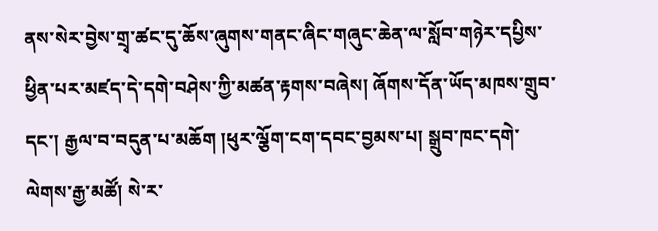ནས་སེར་བྱེས་གྲྭ་ཚང་དུ་ཆོས་ཞུགས་གནང་ཞིང་གཞུང་ཆེན་ལ་སློབ་གཉེར་དཔྱིས་ཕྱིན་པར་མཛད་དེ་དགེ་བཤེས་ཀྱི་མཚན་རྟགས་བཞེས། ཞོགས་དོན་ཡོད་མཁས་གྲུབ་དང་། རྒྱལ་བ་བདུན་པ་མཆོག །ཕུར་ལྕོག་ངག་དབང་བྱམས་པ། སྒྲུབ་ཁང་དགེ་ལེགས་རྒྱ་མཚོ། སེ་ར་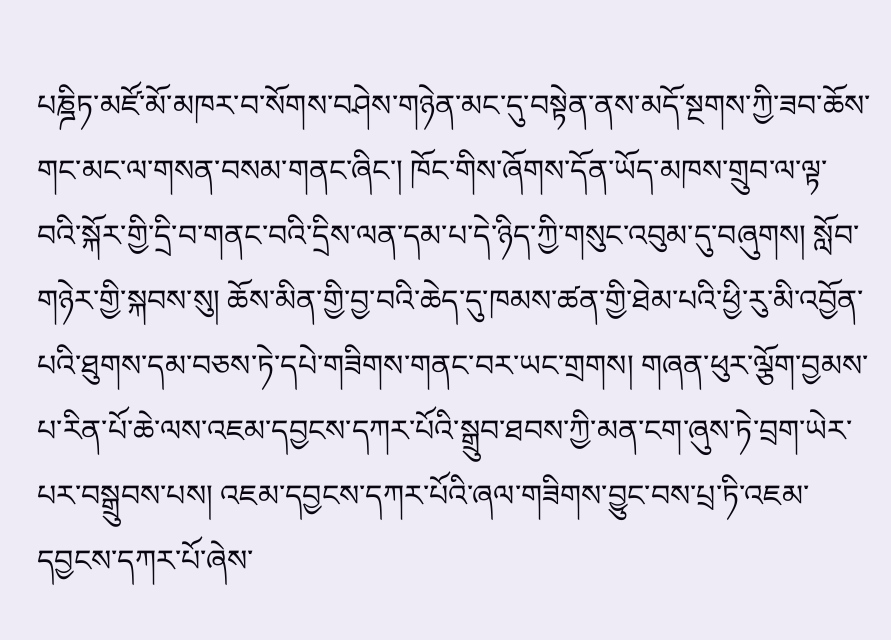པཎྜིཏ་མཛོ་མོ་མཁར་བ་སོགས་བཤེས་གཉེན་མང་དུ་བསྟེན་ནས་མདོ་སྔགས་ཀྱི་ཟབ་ཆོས་གང་མང་ལ་གསན་བསམ་གནང་ཞིང་། ཁོང་གིས་ཞོགས་དོན་ཡོད་མཁས་གྲུབ་ལ་ལྟ་བའི་སྐོར་གྱི་དྲི་བ་གནང་བའི་དྲིས་ལན་དམ་པ་དེ་ཉིད་ཀྱི་གསུང་འབུམ་དུ་བཞུགས། སློབ་གཉེར་གྱི་སྐབས་སུ། ཆོས་མིན་གྱི་བྱ་བའི་ཆེད་དུ་ཁམས་ཚན་གྱི་ཐེམ་པའི་ཕྱི་རུ་མི་འབྱོན་པའི་ཐུགས་དམ་བཅས་ཏེ་དཔེ་གཟིགས་གནང་བར་ཡང་གྲགས། གཞན་ཕུར་ལྕོག་བྱམས་པ་རིན་པོ་ཆེ་ལས་འཇམ་དབྱངས་དཀར་པོའི་སྒྲུབ་ཐབས་ཀྱི་མན་ངག་ཞུས་ཏེ་བྲག་ཡེར་པར་བསྒྲུབས་པས། འཇམ་དབྱངས་དཀར་པོའི་ཞལ་གཟིགས་བྱུང་བས་པྲ་ཏི་འཇམ་དབྱངས་དཀར་པོ་ཞེས་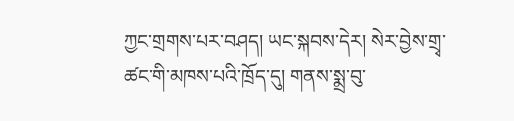ཀྱང་གྲགས་པར་བཤད། ཡང་སྐབས་དེར། སེར་བྱེས་གྲྭ་ཚང་གི་མཁས་པའི་ཁྲོད་དུ། གནས་སྨྲ་བུ་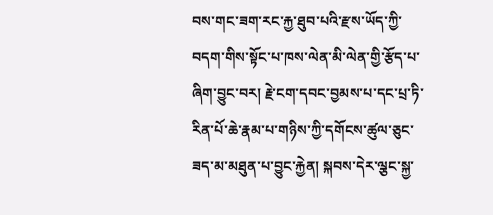བས་གང་ཟག་རང་རྐྱ་ཐུབ་པའི་རྫས་ཡོད་ཀྱི་བདག་གིས་སྟོང་པ་ཁས་ལེན་མི་ལེན་གྱི་རྩོད་པ་ཞིག་བྱུང་བར། རྗེ་ངག་དབང་བྱམས་པ་དང་པྲ་ཏི་རིན་པོ་ཆེ་རྣམ་པ་གཉིས་ཀྱི་དགོངས་ཚུལ་ཅུང་ཟད་མ་མཐུན་པ་བྱུང་རྐྱེན། སྐབས་དེར་ལྕང་སྐྱ་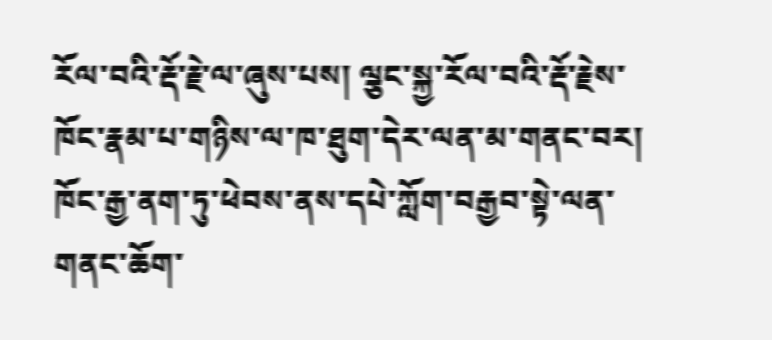རོལ་བའི་རྡོ་རྗེ་ལ་ཞུས་པས། ལྕང་སྐྱ་རོལ་བའི་རྡོ་རྗེས་ཁོང་རྣམ་པ་གཉིས་ལ་ཁ་ཐུག་དེར་ལན་མ་གནང་བར། ཁོང་རྒྱ་ནག་ཏུ་ཕེབས་ནས་དཔེ་ཀློག་བརྒྱབ་སྟེ་ལན་གནང་ཆོག་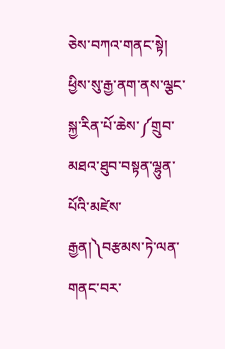ཅེས་བཀའ་གནང་སྟེ། ཕྱིས་སུ་རྒྱ་ནག་ནས་ལྕང་སྐྱ་རིན་པོ་ཆེས་༼གྲུབ་མཐའ་ཐུབ་བསྟན་ལྷུན་པོའི་མཛེས་རྒྱན།༽བརྩམས་ཏེ་ལན་གནང་བར་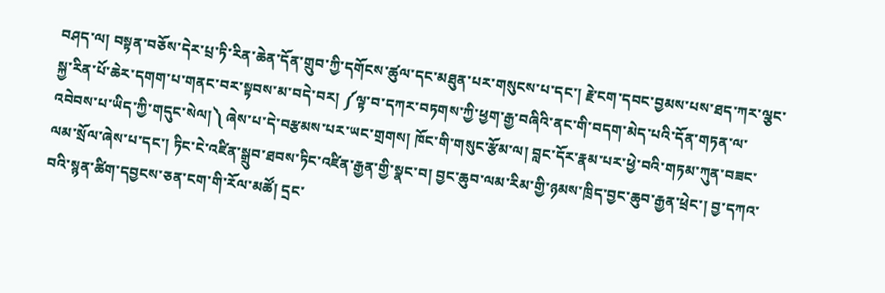བཤད་ལ། བསྟན་བཅོས་དེར་པྲ་ཏི་རིན་ཆེན་དོན་གྲུབ་ཀྱི་དགོངས་ཚུལ་དང་མཐུན་པར་གསུངས་པ་དང་། རྗེ་ངག་དབང་བྱམས་པས་ཐད་ཀར་ལྕང་སྐྱ་རིན་པོ་ཆེར་དགག་པ་གནང་བར་སྟབས་མ་བདེ་བར། ༼ལྟ་བ་དཀར་བཏགས་ཀྱི་ཕྱག་རྒྱ་བཞིའི་ནང་གི་བདག་མེད་པའི་དོན་གཏན་ལ་འབེབས་པ་ཡིད་ཀྱི་གདུང་སེལ།༽ ཞེས་པ་དེ་བརྩམས་པར་ཡང་གྲགས། ཁོང་གི་གསུང་རྩོམ་ལ། བླང་དོར་རྣམ་པར་ཕྱེ་བའི་གཏམ་ཀུན་བཟང་ལམ་སྲོལ་ཞེས་པ་དང་། ཏིང་ངེ་འཛིན་སྒྲུབ་ཐབས་ཏིང་འཛིན་རྒྱན་གྱི་སྣང་བ། བྱང་ཆུབ་ལམ་རིམ་གྱི་ཉམས་ཁྲིད་བྱང་ཆུབ་རྒྱན་ཕྲེང་། བྱ་དཀའ་བའི་སྙན་ཚིག་དབྱངས་ཅན་ངག་གི་རོལ་མཚོ། དྲང་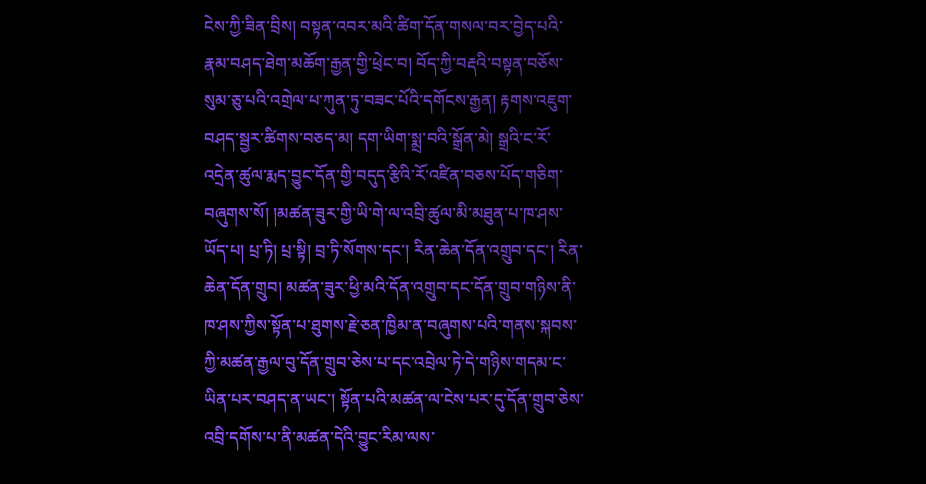ངེས་ཀྱི་ཟིན་བྲིས། བསྟན་འབར་མའི་ཚིག་དོན་གསལ་བར་བྱེད་པའི་རྣམ་བཤད་ཐེག་མཆོག་རྒྱན་གྱི་ཕྲེང་བ། བོད་ཀྱི་བརྡའི་བསྟན་བཅོས་སུམ་ཅུ་པའི་འགྲེལ་པ་ཀུན་ཏུ་བཟང་པོའི་དགོངས་རྒྱན། རྟགས་འཇུག་བཤད་སྦྱར་ཚིགས་བཅད་མ། དག་ཡིག་སྨྲ་བའི་སྒྲོན་མེ། སྒྲའི་ང་རོ་འདྲེན་ཚུལ་རྨད་བྱུང་དོན་གྱི་བདུད་རྩིའི་རོ་འཛིན་བཅས་པོད་གཅིག་བཞུགས་སོ། །མཚན་ཟུར་གྱི་ཡི་གེ་ལ་འབྲི་ཚུལ་མི་མཐུན་པ་ཁ་ཤས་ཡོད་པ། པྲ་ཏི། པྲ་སྟི། བྲ་ཏི་སོགས་དང་། རིན་ཆེན་དོན་འགྲུབ་དང་། རིན་ཆེན་དོན་གྲུབ། མཚན་ཟུར་ཕྱི་མའི་དོན་འགྲུབ་དང་དོན་གྲུབ་གཉིས་ནི་ཁ་ཤས་ཀྱིས་སྟོན་པ་ཐུགས་རྗེ་ཅན་ཁྱིམ་ན་བཞུགས་པའི་གནས་སྐབས་ཀྱི་མཚན་རྒྱལ་བུ་དོན་གྲུབ་ཅེས་པ་དང་འབྲེལ་ཏེ་དེ་གཉིས་གདམ་ང་ཡིན་པར་བཤད་ན་ཡང་། སྟོན་པའི་མཚན་ལ་ངེས་པར་དུ་དོན་གྲུབ་ཅེས་འབྲི་དགོས་པ་ནི་མཚན་དེའི་བྱུང་རིམ་ལས་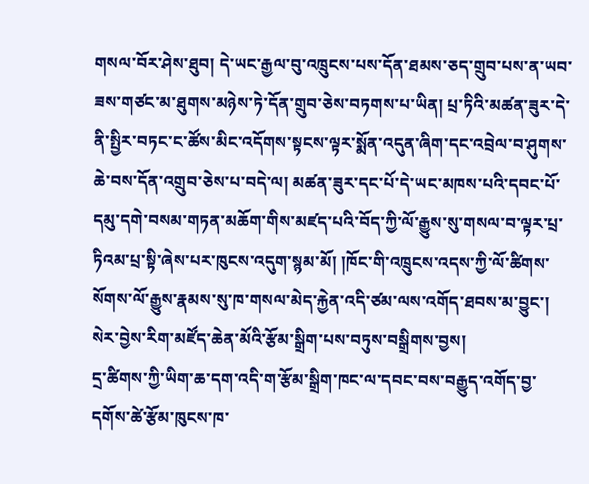གསལ་བོར་ཤེས་ཐུབ། དེ་ཡང་རྒྱལ་བུ་འཁྲུངས་པས་དོན་ཐམས་ཅད་གྲུབ་པས་ན་ཡབ་ཟས་གཙང་མ་ཐུགས་མཉེས་ཏེ་དོན་གྲུབ་ཅེས་བཏགས་པ་ཡིན། པྲ་ཏིའི་མཚན་ཟུར་དེ་ནི་སྤྱིར་བཏང་ང་ཚོས་མིང་འདོགས་སྟངས་ལྟར་སྨོན་འདུན་ཞིག་དང་འབྲེལ་བ་ཤུགས་ཆེ་བས་དོན་འགྲུབ་ཅེས་པ་བདེ་ལ། མཚན་ཟུར་དང་པོ་དེ་ཡང་མཁས་པའི་དབང་པོ་དམུ་དགེ་བསམ་གཏན་མཆོག་གིས་མཛད་པའི་བོད་ཀྱི་ལོ་རྒྱུས་སུ་གསལ་བ་ལྟར་པྲ་ཏིའམ་པྲ་སྟི་ཞེས་པར་ཁུངས་འདུག་སྙམ་མོ། །ཁོང་གི་འཁྲུངས་འདས་ཀྱི་ལོ་ཚིགས་སོགས་ལོ་རྒྱུས་རྣམས་སུ་ཁ་གསལ་མེད་རྐྱེན་འདི་ཙམ་ལས་འགོད་ཐབས་མ་བྱུང་།
སེར་བྱེས་རིག་མཛོད་ཆེན་མོའི་རྩོམ་སྒྲིག་པས་བཏུས་བསྒྲིགས་བྱས།
དྲ་ཚིགས་ཀྱི་ཡིག་ཆ་དག་འདི་ག་རྩོམ་སྒྲིག་ཁང་ལ་དབང་བས་བརྒྱུད་འགོད་བྱ་དགོས་ཚེ་རྩོམ་ཁུངས་ཁ་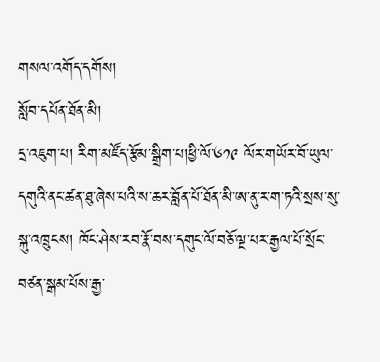གསལ་འགོད་དགོས།
སློབ་དཔོན་ཐོན་མི།
དྲ་འཇུག་པ། རིག་མཛོད་རྩོམ་སྒྲིག་པ།ཕྱི་ལོ་༦༡༩ ལོར་གཡོར་བོ་ཡུལ་དགུའི་ནང་ཚན་ཐུ་ཞེས་པའི་ས་ཆར་བློན་པོ་ཐོན་མི་ཨ་ནུ་ར་ག་ཏའི་སྲས་སུ་སྐུ་འཁྲུངས། ཁོང་ཤེས་རབ་རྣོ་བས་དགུང་ལོ་བཅོ་ལྔ་པར་རྒྱལ་པོ་སྲོང་བཙན་སྒམ་པོས་རྒྱ་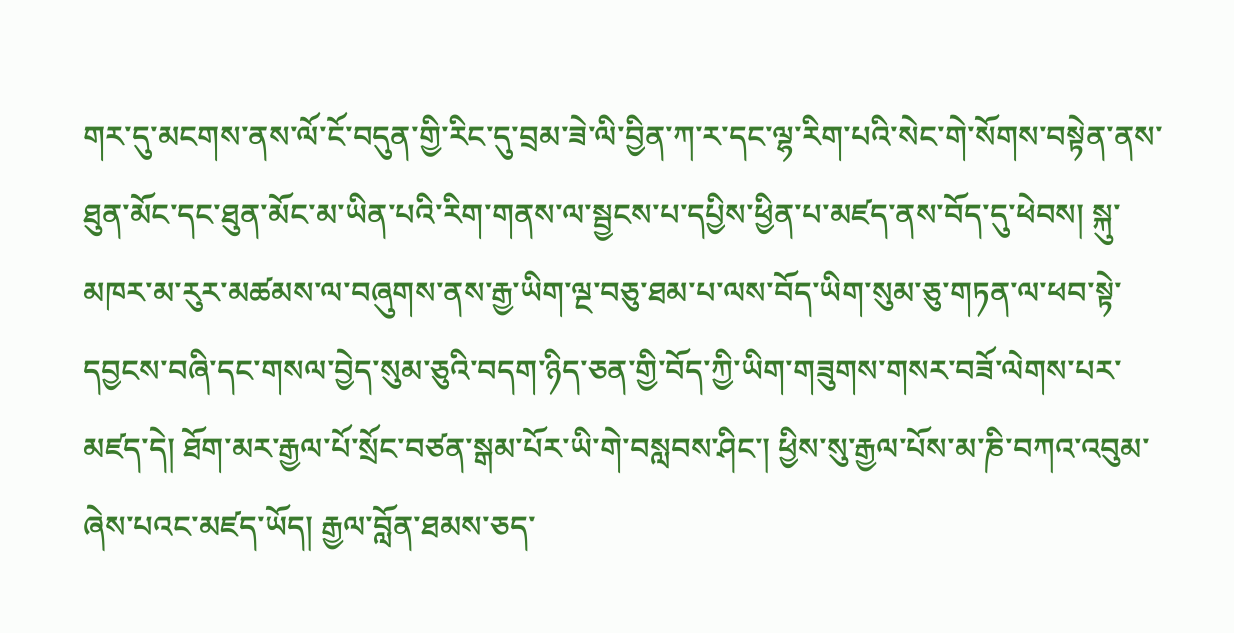གར་དུ་མངགས་ནས་ལོ་ངོ་བདུན་གྱི་རིང་དུ་བྲམ་ཟེ་ལི་བྱིན་ཀ་ར་དང་ལྷ་རིག་པའི་སེང་གེ་སོགས་བསྟེན་ནས་ཐུན་མོང་དང་ཐུན་མོང་མ་ཡིན་པའི་རིག་གནས་ལ་སྦྱངས་པ་དཔྱིས་ཕྱིན་པ་མཛད་ནས་བོད་དུ་ཕེབས། སྐུ་མཁར་མ་རུར་མཚམས་ལ་བཞུགས་ནས་རྒྱ་ཡིག་ལྔ་བཅུ་ཐམ་པ་ལས་བོད་ཡིག་སུམ་ཅུ་གཏན་ལ་ཕབ་སྟེ་དབྱངས་བཞི་དང་གསལ་བྱེད་སུམ་ཅུའི་བདག་ཉིད་ཅན་གྱི་བོད་ཀྱི་ཡིག་གཟུགས་གསར་བཟོ་ལེགས་པར་མཛད་དེ། ཐོག་མར་རྒྱལ་པོ་སྲོང་བཙན་སྒམ་པོར་ཡི་གེ་བསླབས་ཤིང་། ཕྱིས་སུ་རྒྱལ་པོས་མ་ཎི་བཀའ་འབུམ་ཞེས་པའང་མཛད་ཡོད། རྒྱལ་བློན་ཐམས་ཅད་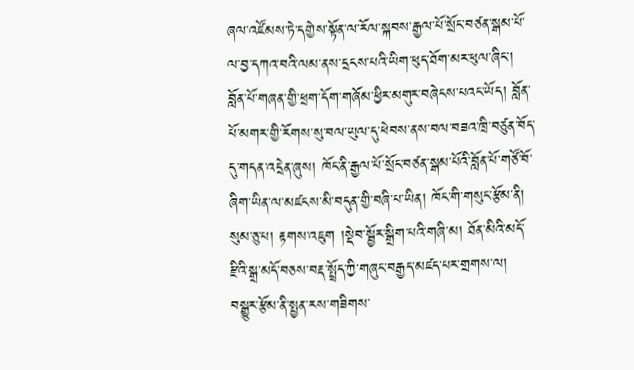ཞལ་འཛོམས་ཏེ་དགྱེས་སྟོན་ལ་རོལ་སྐབས་རྒྱལ་པོ་སྲོང་བཙན་སྒམ་པོ་ལ་བྱ་དཀའ་བའི་ལམ་ནས་དྲངས་པའི་ཡིག་ཕུད་ཐོག་མར་ཕུལ་ཞིང་། བློན་པོ་གཞན་གྱི་ཕྲག་དོག་གཞོམ་ཕྱིར་མགུར་བཞེངས་པའང་ཡོད། བློན་པོ་མགར་གྱི་རོགས་སུ་བལ་ཡུལ་དུ་ཕེབས་ནས་བལ་བཟའ་ཁྲི་བཙུན་བོད་དུ་གདན་འདྲེན་ཞུས། ཁོང་ནི་རྒྱལ་པོ་སྲོང་བཙན་སྒམ་པོའི་བློན་པོ་གཙོ་བོ་ཞིག་ཡིན་ལ་མཛངས་མི་བདུན་གྱི་བཞི་པ་ཡིན། ཁོང་གི་གསུང་རྩོམ་ནི། སུམ་ཅུ་པ། རྟགས་འཇུག །སྡེབ་སྦྱོར་སྒྲིག་པའི་གཞི་མ། ཐོན་མིའི་མདོ་རྫིའི་སྒྲ་མདོ་བཅས་བརྡ་སྤྲོད་ཀྱི་གཞུང་བརྒྱད་མཛད་པར་གྲགས་ལ། བསྒྱུར་རྩོམ་ནི་སྤྱན་རས་གཟིགས་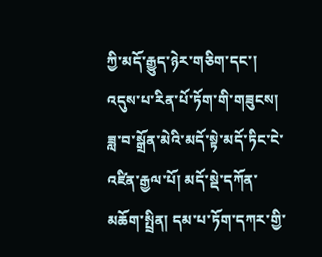ཀྱི་མདོ་རྒྱུད་ཉེར་གཅིག་དང་། འདུས་པ་རིན་པོ་ཏོག་གི་གཟུངས། ཟླ་བ་སྒྲོན་མེའི་མདོ་སྟེ་མདོ་ཏིང་ངེ་འཛིན་རྒྱལ་པོ། མདོ་སྡེ་དཀོན་མཆོག་སྤྲིན། དམ་པ་ཏོག་དཀར་གྱི་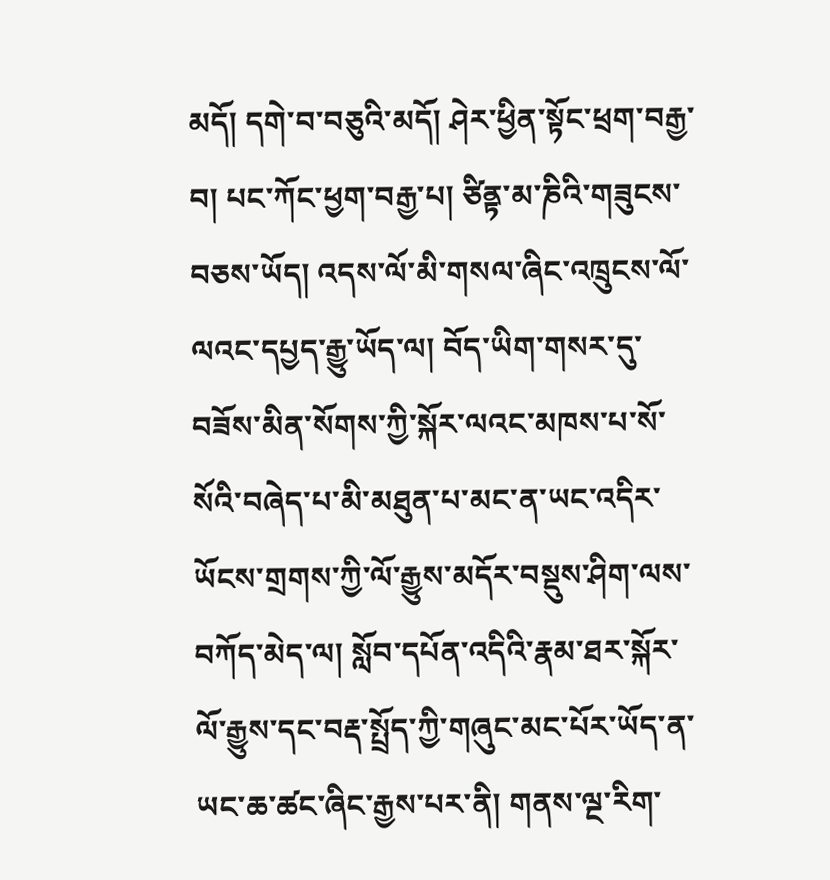མདོ། དགེ་བ་བཅུའི་མདོ། ཤེར་ཕྱིན་སྟོང་ཕྲག་བརྒྱ་བ། པང་ཀོང་ཕྱག་བརྒྱ་པ། ཙིནྟ་མ་ཎིའི་གཟུངས་བཅས་ཡོད། འདས་ལོ་མི་གསལ་ཞིང་འཁྲུངས་ལོ་ལའང་དཔྱད་རྒྱུ་ཡོད་ལ། བོད་ཡིག་གསར་དུ་བཟོས་མིན་སོགས་ཀྱི་སྐོར་ལའང་མཁས་པ་སོ་སོའི་བཞེད་པ་མི་མཐུན་པ་མང་ན་ཡང་འདིར་ཡོངས་གྲགས་ཀྱི་ལོ་རྒྱུས་མདོར་བསྡུས་ཤིག་ལས་བཀོད་མེད་ལ། སློབ་དཔོན་འདིའི་རྣམ་ཐར་སྐོར་ལོ་རྒྱུས་དང་བརྡ་སྤྲོད་ཀྱི་གཞུང་མང་པོར་ཡོད་ན་ཡང་ཆ་ཚང་ཞིང་རྒྱས་པར་ནི། གནས་ལྔ་རིག་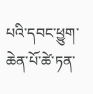པའི་དབང་ཕྱུག་ཆེན་པོ་ཚེ་ཏན་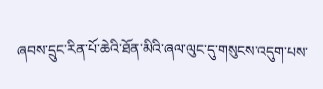ཞབས་དྲུང་རིན་པོ་ཆེའི་ཐོན་མིའི་ཞལ་ལུང་དུ་གསུངས་འདུག་པས་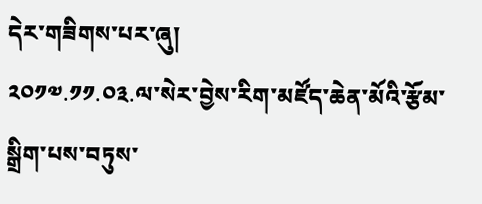དེར་གཟིགས་པར་ཞུ།
༢༠༡༧.༡༡.༠༣.ལ་སེར་བྱེས་རིག་མཛོད་ཆེན་མོའི་རྩོམ་སྒྲིག་པས་བཏུས་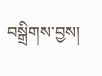བསྒྲིགས་བྱས།